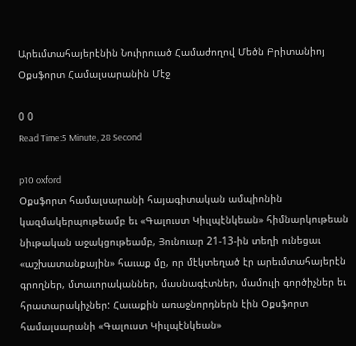Արեւմտահայերէնին Նուիրուած Համաժողով Մեծն Բրիտանիոյ Օքսֆորտ Համալսարանին Մէջ

0 0
Read Time:5 Minute, 28 Second

p10 oxford
Օքսֆորտ համալսարանի հայագիտական ամպիոնին կազմակերպութեամբ եւ «Գալուստ Կիւլպէնկեան» հիմնարկութեան նիւթական աջակցութեամբ, Յունուար 21-13-ին տեղի ունեցաւ «աշխատանքային» հաւաք մը, որ մէկտեղած էր արեւմտահայերէն գրողներ, մտաւորականներ, մասնագէտներ, մամուլի գործիչներ եւ հրատարակիչներ: Հաւաքին առաջնորդներն էին Օքսֆորտ համալսարանի «Գալուստ Կիւլպէնկեան»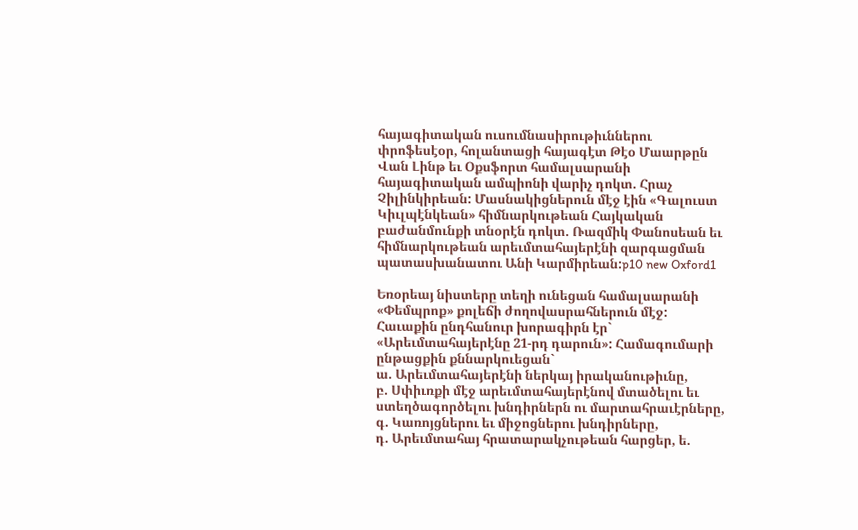հայագիտական ուսումնասիրութիւններու փրոֆեսէօր, հոլանտացի հայագէտ Թէօ Մաարթըն Վան Լինթ եւ Օքսֆորտ համալսարանի հայագիտական ամպիոնի վարիչ դոկտ. Հրաչ Չիլինկիրեան: Մասնակիցներուն մէջ էին «Գալուստ Կիւլպէնկեան» հիմնարկութեան Հայկական բաժանմունքի տնօրէն դոկտ. Ռազմիկ Փանոսեան եւ հիմնարկութեան արեւմտահայերէնի զարգացման պատասխանատու Անի Կարմիրեան:p10 new Oxford1

Եռօրեայ նիստերը տեղի ունեցան համալսարանի «Փեմպրոք» քոլեճի ժողովասրահներուն մէջ: Հաւաքին ընդհանուր խորագիրն էր` «Արեւմտահայերէնը 21-րդ դարուն»: Համագումարի ընթացքին քննարկուեցան`
ա. Արեւմտահայերէնի ներկայ իրականութիւնը,
բ. Սփիւռքի մէջ արեւմտահայերէնով մտածելու եւ ստեղծագործելու խնդիրներն ու մարտահրաւէրները,
գ. Կառոյցներու եւ միջոցներու խնդիրները,
դ. Արեւմտահայ հրատարակչութեան հարցեր, ե.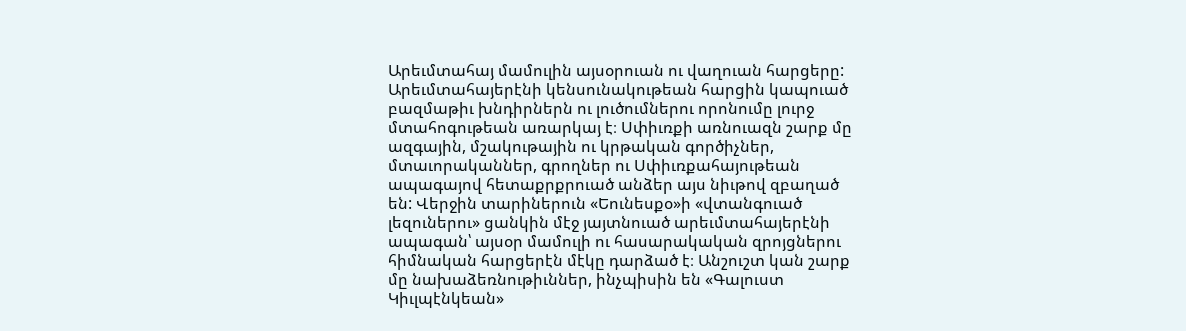Արեւմտահայ մամուլին այսօրուան ու վաղուան հարցերը:
Արեւմտահայերէնի կենսունակութեան հարցին կապուած բազմաթիւ խնդիրներն ու լուծումներու որոնումը լուրջ մտահոգութեան առարկայ է։ Սփիւռքի առնուազն շարք մը ազգային, մշակութային ու կրթական գործիչներ, մտաւորականներ, գրողներ ու Սփիւռքահայութեան ապագայով հետաքրքրուած անձեր այս նիւթով զբաղած են: Վերջին տարիներուն «Եունեսքօ»ի «վտանգուած լեզուներու» ցանկին մէջ յայտնուած արեւմտահայերէնի ապագան՝ այսօր մամուլի ու հասարակական զրոյցներու հիմնական հարցերէն մէկը դարձած է։ Անշուշտ կան շարք մը նախաձեռնութիւններ, ինչպիսին են «Գալուստ Կիւլպէնկեան»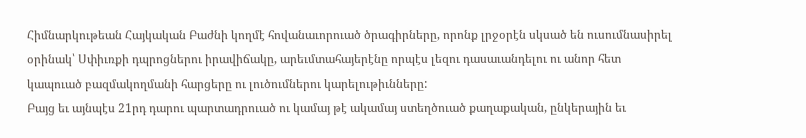Հիմնարկութեան Հայկական Բաժնի կողմէ հովանաւորուած ծրագիրները, որոնք լրջօրէն սկսած են ուսումնասիրել օրինակ՝ Սփիւռքի դպրոցներու իրավիճակը, արեւմտահայերէնը որպէս լեզու դասաւանդելու ու անոր հետ կապուած բազմակողմանի հարցերը ու լուծումներու կարելութիւնները:
Բայց եւ այնպէս 21րդ դարու պարտադրուած ու կամայ թէ ակամայ ստեղծուած քաղաքական, ընկերային եւ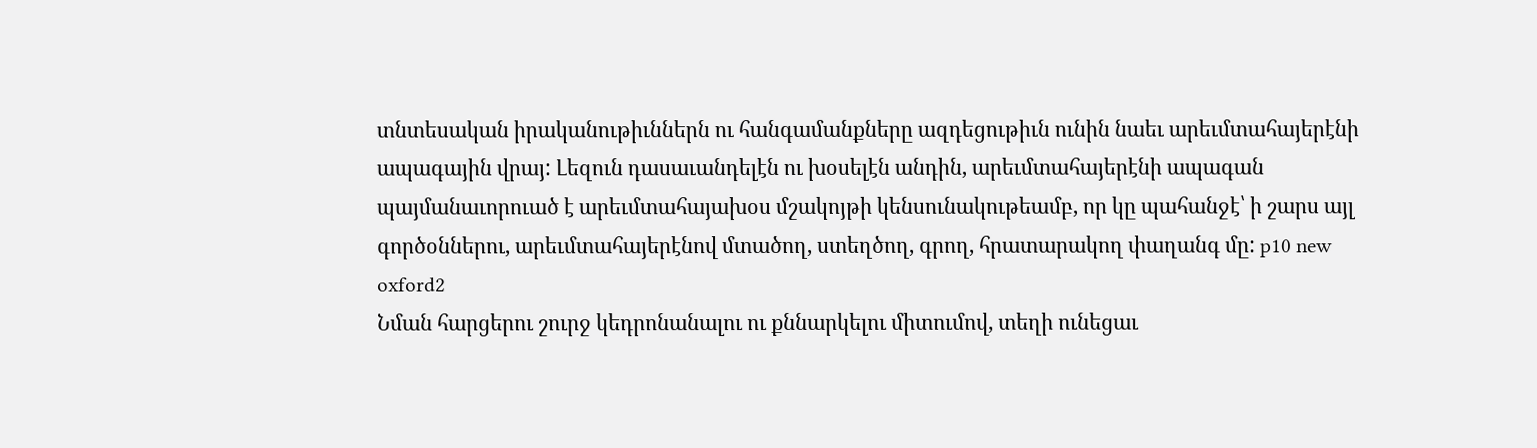տնտեսական իրականութիւններն ու հանգամանքները ազդեցութիւն ունին նաեւ արեւմտահայերէնի ապագային վրայ: Լեզուն դասաւանդելէն ու խօսելէն անդին, արեւմտահայերէնի ապագան պայմանաւորուած է արեւմտահայախօս մշակոյթի կենսունակութեամբ, որ կը պահանջէ՝ ի շարս այլ գործօններու, արեւմտահայերէնով մտածող, ստեղծող, գրող, հրատարակող փաղանգ մը: p10 new oxford2
Նման հարցերու շուրջ կեդրոնանալու ու քննարկելու միտումով, տեղի ունեցաւ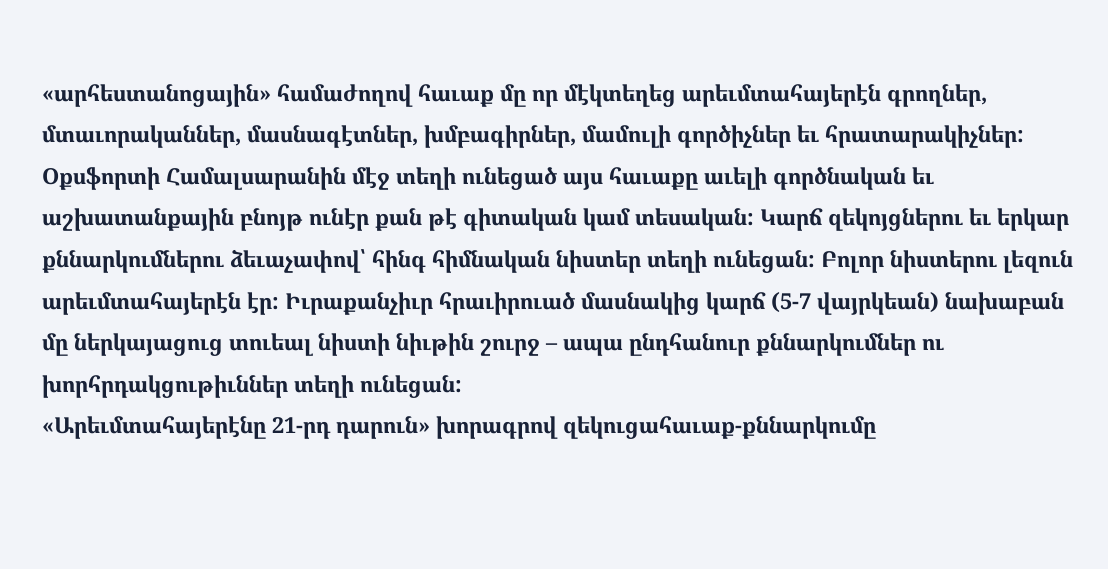«արհեստանոցային» համաժողով հաւաք մը որ մէկտեղեց արեւմտահայերէն գրողներ, մտաւորականներ, մասնագէտներ, խմբագիրներ, մամուլի գործիչներ եւ հրատարակիչներ:
Օքսֆորտի Համալսարանին մէջ տեղի ունեցած այս հաւաքը աւելի գործնական եւ աշխատանքային բնոյթ ունէր քան թէ գիտական կամ տեսական: Կարճ զեկոյցներու եւ երկար քննարկումներու ձեւաչափով՝ հինգ հիմնական նիստեր տեղի ունեցան: Բոլոր նիստերու լեզուն արեւմտահայերէն էր: Իւրաքանչիւր հրաւիրուած մասնակից կարճ (5-7 վայրկեան) նախաբան մը ներկայացուց տուեալ նիստի նիւթին շուրջ – ապա ընդհանուր քննարկումներ ու խորհրդակցութիւններ տեղի ունեցան:
«Արեւմտահայերէնը 21-րդ դարուն» խորագրով զեկուցահաւաք-քննարկումը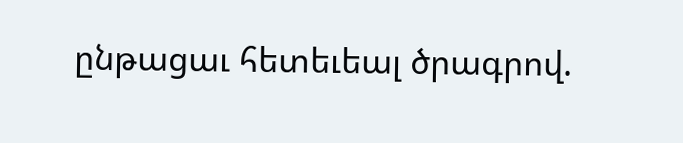ընթացաւ հետեւեալ ծրագրով.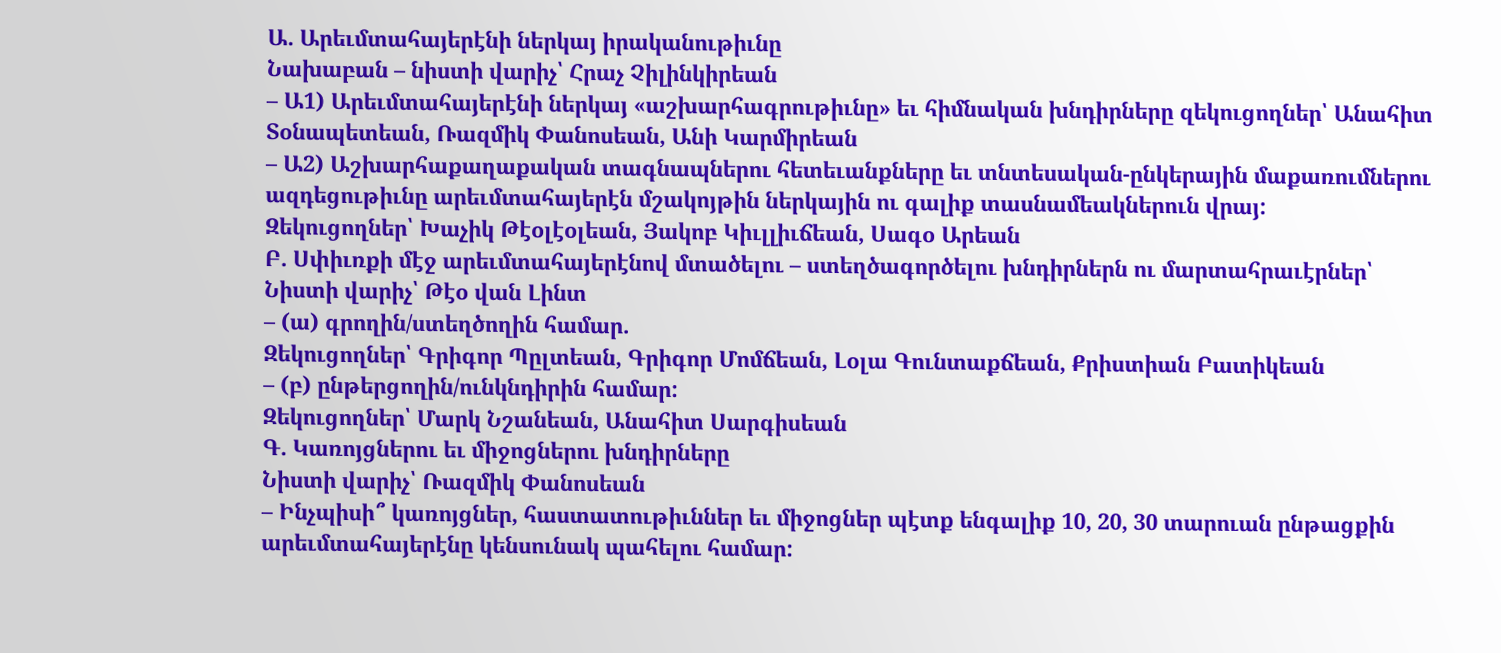Ա. Արեւմտահայերէնի ներկայ իրականութիւնը
Նախաբան – նիստի վարիչ՝ Հրաչ Չիլինկիրեան
– Ա1) Արեւմտահայերէնի ներկայ «աշխարհագրութիւնը» եւ հիմնական խնդիրները զեկուցողներ՝ Անահիտ Տօնապետեան, Ռազմիկ Փանոսեան, Անի Կարմիրեան
– Ա2) Աշխարհաքաղաքական տագնապներու հետեւանքները եւ տնտեսական-ընկերային մաքառումներու ազդեցութիւնը արեւմտահայերէն մշակոյթին ներկային ու գալիք տասնամեակներուն վրայ:
Զեկուցողներ՝ Խաչիկ Թէօլէօլեան, Յակոբ Կիւլլիւճեան, Սագօ Արեան
Բ. Սփիւռքի մէջ արեւմտահայերէնով մտածելու – ստեղծագործելու խնդիրներն ու մարտահրաւէրներ՝
Նիստի վարիչ՝ Թէօ վան Լինտ
– (ա) գրողին/ստեղծողին համար.
Զեկուցողներ՝ Գրիգոր Պըլտեան, Գրիգոր Մոմճեան, Լօլա Գունտաքճեան, Քրիստիան Բատիկեան
– (բ) ընթերցողին/ունկնդիրին համար:
Զեկուցողներ՝ Մարկ Նշանեան, Անահիտ Սարգիսեան
Գ. Կառոյցներու եւ միջոցներու խնդիրները
Նիստի վարիչ՝ Ռազմիկ Փանոսեան
– Ինչպիսի՞ կառոյցներ, հաստատութիւններ եւ միջոցներ պէտք ենգալիք 10, 20, 30 տարուան ընթացքին արեւմտահայերէնը կենսունակ պահելու համար: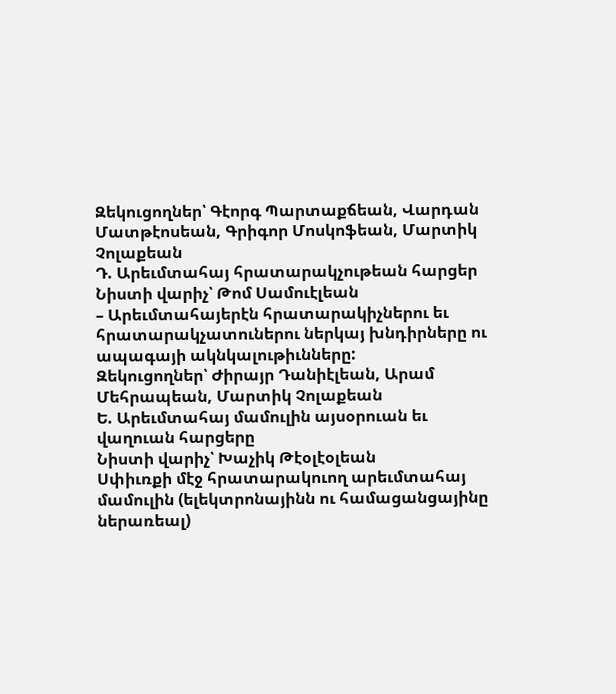Զեկուցողներ՝ Գէորգ Պարտաքճեան, Վարդան Մատթէոսեան, Գրիգոր Մոսկոֆեան, Մարտիկ Չոլաքեան
Դ. Արեւմտահայ հրատարակչութեան հարցեր
Նիստի վարիչ՝ Թոմ Սամուէլեան
– Արեւմտահայերէն հրատարակիչներու եւ հրատարակչատուներու ներկայ խնդիրները ու ապագայի ակնկալութիւնները:
Զեկուցողներ՝ Ժիրայր Դանիէլեան, Արամ Մեհրապեան, Մարտիկ Չոլաքեան
Ե. Արեւմտահայ մամուլին այսօրուան եւ վաղուան հարցերը
Նիստի վարիչ՝ Խաչիկ Թէօլէօլեան
Սփիւռքի մէջ հրատարակուող արեւմտահայ մամուլին (ելեկտրոնայինն ու համացանցայինը ներառեալ)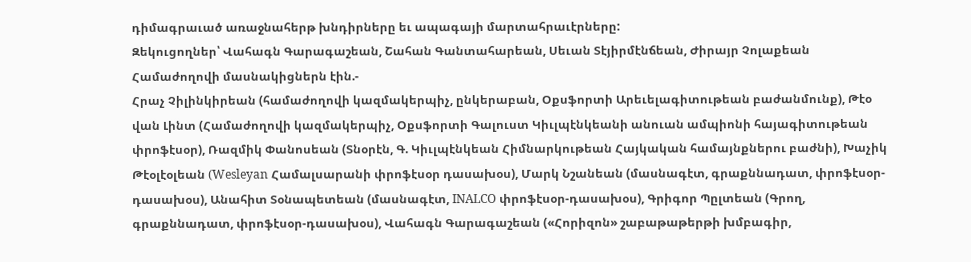դիմագրաւած առաջնահերթ խնդիրները եւ ապագայի մարտահրաւէրները:
Զեկուցողներ՝ Վահագն Գարագաշեան, Շահան Գանտահարեան, Սեւան Տէյիրմէնճեան, Ժիրայր Չոլաքեան
Համաժողովի մասնակիցներն էին.-
Հրաչ Չիլինկիրեան (համաժողովի կազմակերպիչ, ընկերաբան, Օքսֆորտի Արեւելագիտութեան բաժանմունք), Թէօ վան Լինտ (Համաժողովի կազմակերպիչ, Օքսֆորտի Գալուստ Կիւլպէնկեանի անուան ամպիոնի հայագիտութեան փրոֆէսօր), Ռազմիկ Փանոսեան (Տնօրէն, Գ. Կիւլպէնկեան Հիմնարկութեան Հայկական համայնքներու բաժնի), Խաչիկ Թէօլէօլեան (Wesleyan Համալսարանի փրոֆէսօր դասախօս), Մարկ Նշանեան (մասնագէտ, գրաքննադատ, փրոֆէսօր-դասախօս), Անահիտ Տօնապետեան (մասնագէտ, INALCO փրոֆէսօր-դասախօս), Գրիգոր Պըլտեան (Գրող, գրաքննադատ, փրոֆէսօր-դասախօս), Վահագն Գարագաշեան («Հորիզոն» շաբաթաթերթի խմբագիր,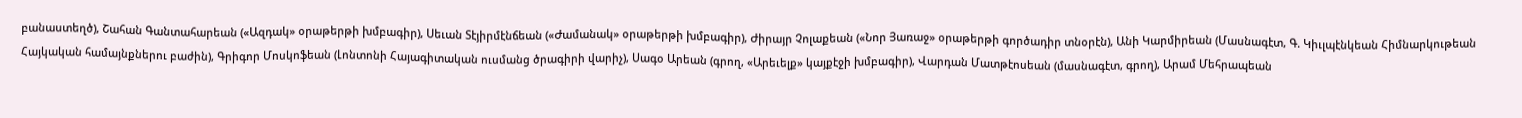բանաստեղծ), Շահան Գանտահարեան («Ազդակ» օրաթերթի խմբագիր), Սեւան Տէյիրմէնճեան («Ժամանակ» օրաթերթի խմբագիր), Ժիրայր Չոլաքեան («Նոր Յառաջ» օրաթերթի գործադիր տնօրէն), Անի Կարմիրեան (Մասնագէտ, Գ. Կիւլպէնկեան Հիմնարկութեան Հայկական համայնքներու բաժին), Գրիգոր Մոսկոֆեան (Լոնտոնի Հայագիտական ուսմանց ծրագիրի վարիչ), Սագօ Արեան (գրող, «Արեւելք» կայքէջի խմբագիր), Վարդան Մատթէոսեան (մասնագէտ, գրող), Արամ Մեհրապեան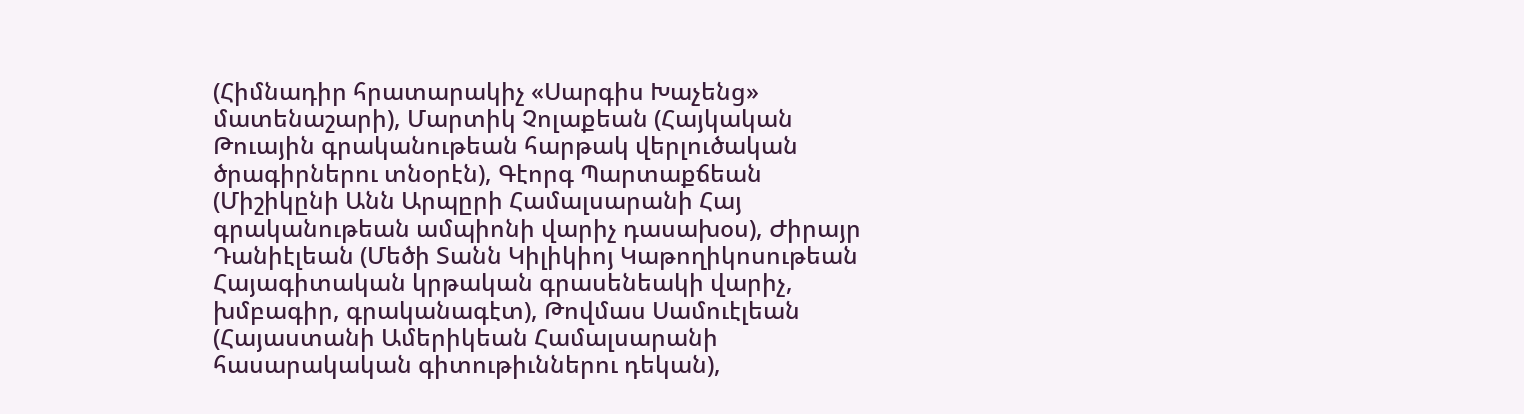(Հիմնադիր հրատարակիչ «Սարգիս Խաչենց» մատենաշարի), Մարտիկ Չոլաքեան (Հայկական Թուային գրականութեան հարթակ վերլուծական ծրագիրներու տնօրէն), Գէորգ Պարտաքճեան (Միշիկընի Անն Արպըրի Համալսարանի Հայ գրականութեան ամպիոնի վարիչ դասախօս), Ժիրայր Դանիէլեան (Մեծի Տանն Կիլիկիոյ Կաթողիկոսութեան Հայագիտական կրթական գրասենեակի վարիչ, խմբագիր, գրականագէտ), Թովմաս Սամուէլեան (Հայաստանի Ամերիկեան Համալսարանի հասարակական գիտութիւններու դեկան),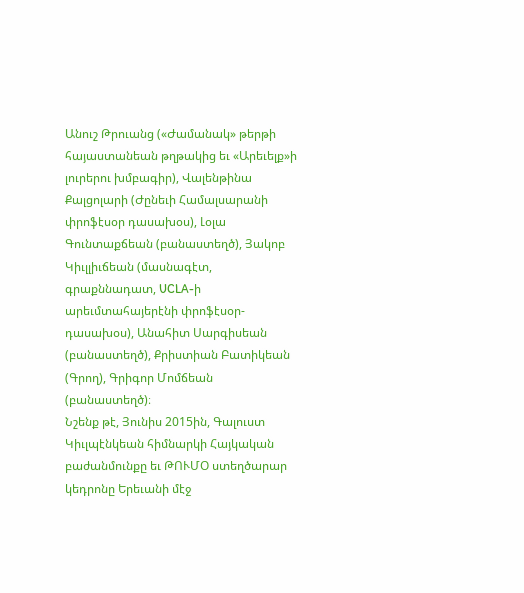Անուշ Թրուանց («Ժամանակ» թերթի հայաստանեան թղթակից եւ «Արեւելք»ի լուրերու խմբագիր), Վալենթինա Քալցոլարի (Ժընեւի Համալսարանի փրոֆէսօր դասախօս), Լօլա Գունտաքճեան (բանաստեղծ), Յակոբ Կիւլլիւճեան (մասնագէտ, գրաքննադատ, UCLA-ի արեւմտահայերէնի փրոֆէսօր-դասախօս), Անահիտ Սարգիսեան (բանաստեղծ), Քրիստիան Բատիկեան (Գրող), Գրիգոր Մոմճեան (բանաստեղծ)։
Նշենք թէ, Յունիս 2015ին, Գալուստ Կիւլպէնկեան հիմնարկի Հայկական բաժանմունքը եւ ԹՈՒՄՕ ստեղծարար կեդրոնը Երեւանի մէջ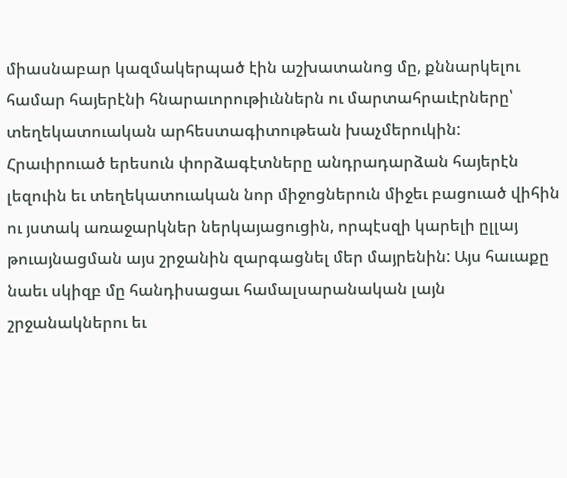միասնաբար կազմակերպած էին աշխատանոց մը, քննարկելու համար հայերէնի հնարաւորութիւններն ու մարտահրաւէրները՝ տեղեկատուական արհեստագիտութեան խաչմերուկին:
Հրաւիրուած երեսուն փորձագէտները անդրադարձան հայերէն լեզուին եւ տեղեկատուական նոր միջոցներուն միջեւ բացուած վիհին ու յստակ առաջարկներ ներկայացուցին, որպէսզի կարելի ըլլայ թուայնացման այս շրջանին զարգացնել մեր մայրենին: Այս հաւաքը նաեւ սկիզբ մը հանդիսացաւ համալսարանական լայն շրջանակներու եւ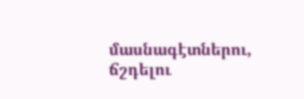մասնագէտներու, ճշդելու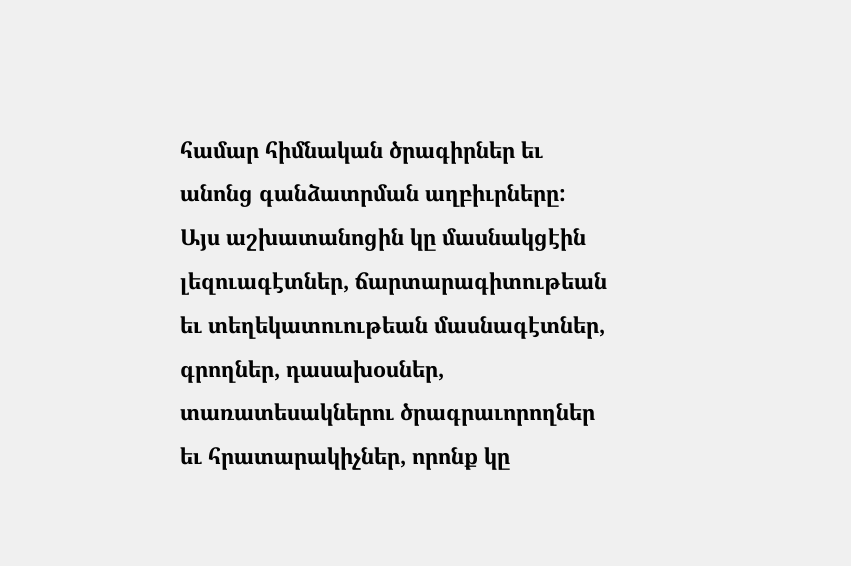համար հիմնական ծրագիրներ եւ անոնց գանձատրման աղբիւրները:
Այս աշխատանոցին կը մասնակցէին լեզուագէտներ, ճարտարագիտութեան եւ տեղեկատուութեան մասնագէտներ, գրողներ, դասախօսներ, տառատեսակներու ծրագրաւորողներ եւ հրատարակիչներ, որոնք կը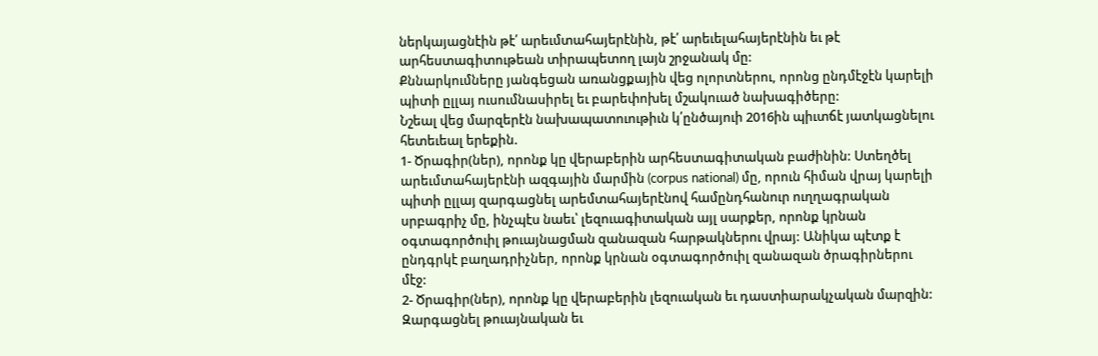ներկայացնէին թէ՛ արեւմտահայերէնին, թէ՛ արեւելահայերէնին եւ թէ արհեստագիտութեան տիրապետող լայն շրջանակ մը:
Քննարկումները յանգեցան առանցքային վեց ոլորտներու, որոնց ընդմէջէն կարելի պիտի ըլլայ ուսումնասիրել եւ բարեփոխել մշակուած նախագիծերը:
Նշեալ վեց մարզերէն նախապատուութիւն կ՛ընծայուի 2016ին պիւտճէ յատկացնելու հետեւեալ երեքին.
1- Ծրագիր(ներ), որոնք կը վերաբերին արհեստագիտական բաժինին: Ստեղծել արեւմտահայերէնի ազգային մարմին (corpus national) մը, որուն հիման վրայ կարելի պիտի ըլլայ զարգացնել արեմտահայերէնով համընդհանուր ուղղագրական սրբագրիչ մը, ինչպէս նաեւ՝ լեզուագիտական այլ սարքեր, որոնք կրնան օգտագործուիլ թուայնացման զանազան հարթակներու վրայ: Անիկա պէտք է ընդգրկէ բաղադրիչներ, որոնք կրնան օգտագործուիլ զանազան ծրագիրներու մէջ:
2- Ծրագիր(ներ), որոնք կը վերաբերին լեզուական եւ դաստիարակչական մարզին: Զարգացնել թուայնական եւ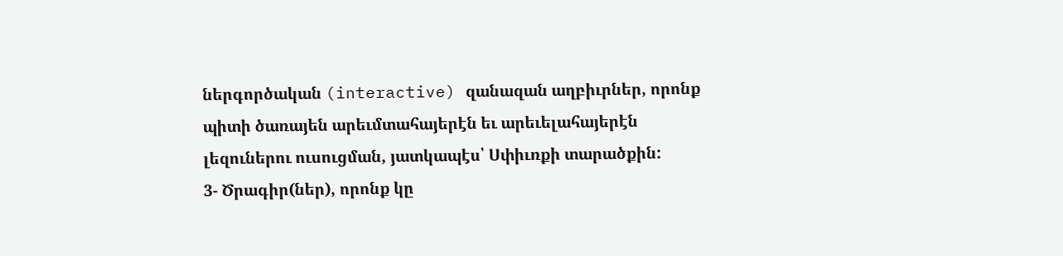ներգործական (interactive) զանազան աղբիւրներ, որոնք պիտի ծառայեն արեւմտահայերէն եւ արեւելահայերէն լեզուներու ուսուցման, յատկապէս՝ Սփիւռքի տարածքին:
3- Ծրագիր(ներ), որոնք կը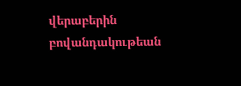վերաբերին բովանդակութեան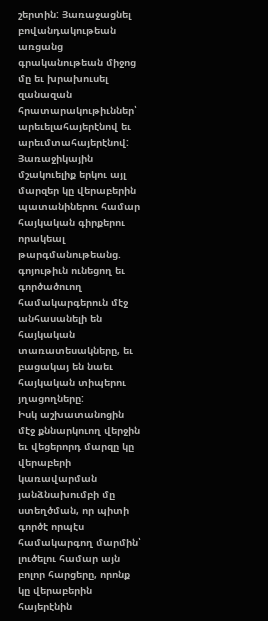շերտին: Յառաջացնել բովանդակութեան առցանց գրականութեան միջոց մը եւ խրախուսել զանազան հրատարակութիւններ՝ արեւելահայերէնով եւ արեւմտահայերէնով:
Յառաջիկային մշակուելիք երկու այլ մարզեր կը վերաբերին պատանիներու համար հայկական գիրքերու որակեալ թարգմանութեանց. գոյութիւն ունեցող եւ գործածուող համակարգերուն մէջ անհասանելի են հայկական տառատեսակները, եւ բացակայ են նաեւ հայկական տիպերու յղացողները:
Իսկ աշխատանոցին մէջ քննարկուող վերջին եւ վեցերորդ մարզը կը վերաբերի կառավարման յանձնախումբի մը ստեղծման, որ պիտի գործէ որպէս համակարգող մարմին՝ լուծելու համար այն բոլոր հարցերը, որոնք կը վերաբերին հայերէնին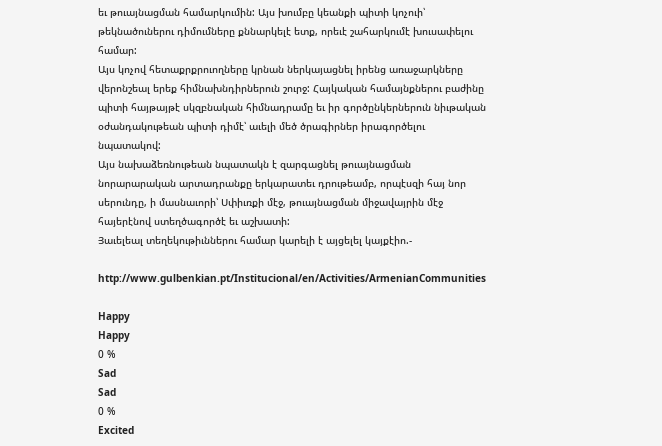եւ թուայնացման համարկումին: Այս խումբը կեանքի պիտի կոչուի՝ թեկնածուներու դիմումները քննարկելէ ետք, որեւէ շահարկումէ խուսափելու համար:
Այս կոչով հետաքրքրուողները կրնան ներկայացնել իրենց առաջարկները վերոնշեալ երեք հիմնախնդիրներուն շուրջ: Հայկական համայնքներու բաժինը պիտի հայթայթէ սկզբնական հիմնադրամը եւ իր գործընկերներուն նիւթական օժանդակութեան պիտի դիմէ՝ աւելի մեծ ծրագիրներ իրագործելու նպատակով:
Այս նախաձեռնութեան նպատակն է զարգացնել թուայնացման նորարարական արտադրանքը երկարատեւ դրութեամբ, որպէսզի հայ նոր սերունդը, ի մասնաւորի՝ Սփիւռքի մէջ, թուայնացման միջավայրին մէջ հայերէնով ստեղծագործէ եւ աշխատի:
Յաւելեալ տեղեկութիւններու համար կարելի է այցելել կայքէիո.-

http://www.gulbenkian.pt/Institucional/en/Activities/ArmenianCommunities

Happy
Happy
0 %
Sad
Sad
0 %
Excited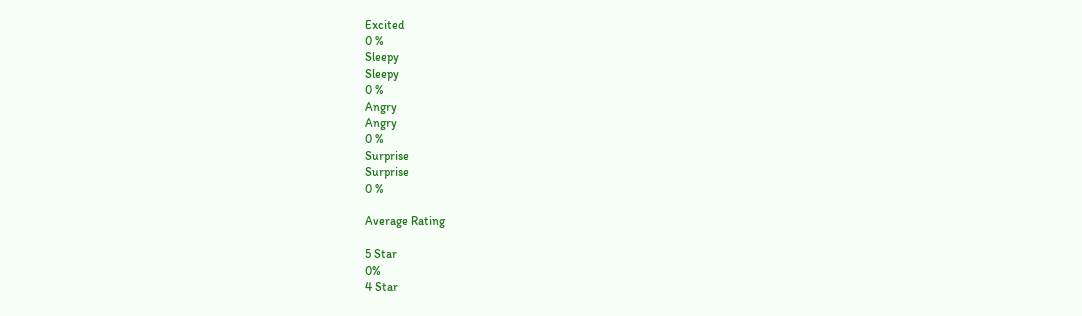Excited
0 %
Sleepy
Sleepy
0 %
Angry
Angry
0 %
Surprise
Surprise
0 %

Average Rating

5 Star
0%
4 Star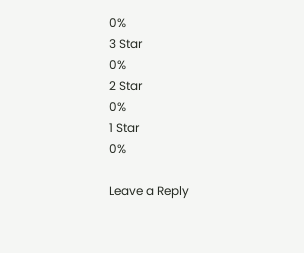0%
3 Star
0%
2 Star
0%
1 Star
0%

Leave a Reply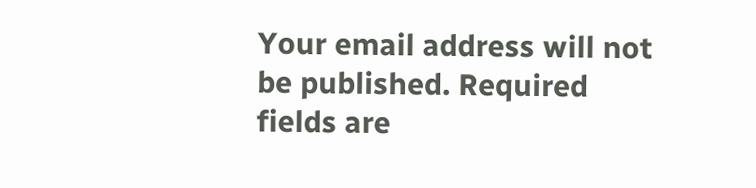Your email address will not be published. Required fields are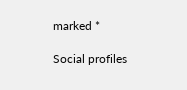marked *

Social profiles